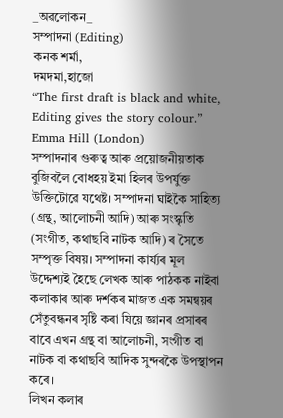_অৱলোকন_
সম্পাদনা (Editing)
কনক শৰ্মা,
দমদমা,হাজো
“The first draft is black and white,
Editing gives the story colour.”
Emma Hill (London)
সম্পাদনাৰ গুৰুত্ব আৰু প্ৰয়োজনীয়তাক বুজিবলৈ বোধহয় ইমা হিলৰ উপৰ্যুক্ত উক্তিটোৱে যথেষ্ট। সম্পাদনা ঘাইকৈ সাহিত্য (গ্ৰন্থ, আলোচনী আদি) আৰু সংস্কৃতি (সংগীত, কথাছবি নাটক আদি) ৰ সৈতে সম্পৃক্ত বিষয়। সম্পাদনা কাৰ্য্যৰ মূল উদ্দেশ্যই হৈছে লেখক আৰু পাঠকক নাইবা কলাকাৰ আৰু দৰ্শকৰ মাজত এক সমন্বয়ৰ সেঁতুবন্ধনৰ সৃষ্টি কৰা যিয়ে জ্ঞানৰ প্ৰসাৰৰ বাবে এখন গ্ৰন্থ বা আলোচনী, সংগীত বা নাটক বা কথাছবি আদিক সুন্দৰকৈ উপস্থাপন কৰে।
লিখন কলাৰ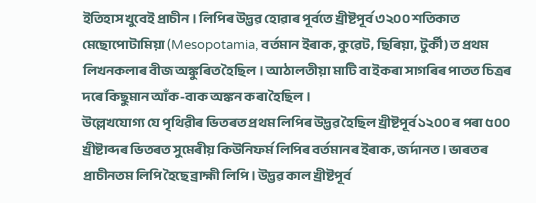ইতিহাস খুবেই প্ৰাচীন। লিপিৰ উদ্ভৱ হোৱাৰ পূৰ্বতে খ্ৰীষ্টপূৰ্ব ৩২০০ শতিকাত মেছোপোটামিয়া (Mesopotamia, বৰ্তমান ইৰাক, কুৱেট, ছিৰিয়া, টুৰ্কী) ত প্ৰথম লিখনকলাৰ বীজ অঙ্কুৰিত হৈছিল। আঠালতীয়া মাটি বা ইকৰা সাগৰিৰ পাতত চিত্ৰৰ দৰে কিছুমান আঁক-বাক অঙ্কন কৰা হৈছিল।
উল্লেখযোগ্য যে পৃথিৱীৰ ভিতৰত প্ৰথম লিপিৰ উদ্ভৱ হৈছিল খ্ৰীষ্টপূৰ্ব ১২০০ ৰ পৰা ৫০০ খ্ৰীষ্টাব্দৰ ভিতৰত সুমেৰীয় কিউনিফৰ্ম লিপিৰ বৰ্তমানৰ ইৰাক, জৰ্দানত। ভাৰতৰ প্ৰাচীনতম লিপি হৈছে ব্ৰাহ্মী লিপি। উদ্ভৱ কাল খ্ৰীষ্টপূৰ্ব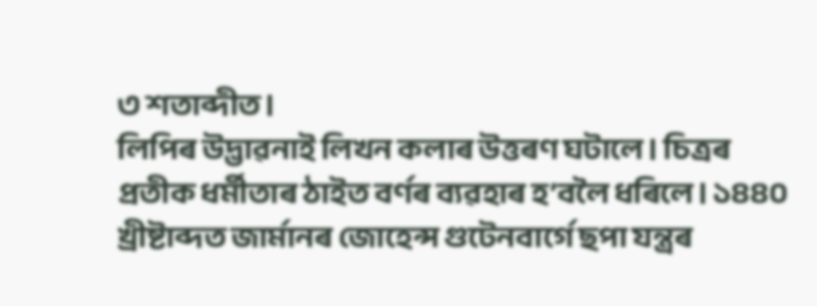৩ শতাব্দীত।
লিপিৰ উদ্ভাৱনাই লিখন কলাৰ উত্তৰণ ঘটালে। চিত্ৰৰ প্ৰতীক ধৰ্মীতাৰ ঠাইত বৰ্ণৰ ব্যৱহাৰ হ’বলৈ ধৰিলে। ১৪৪০ খ্ৰীষ্টাব্দত জাৰ্মানৰ জোহেন্স গুটেনবাৰ্গে ছপা যন্ত্ৰৰ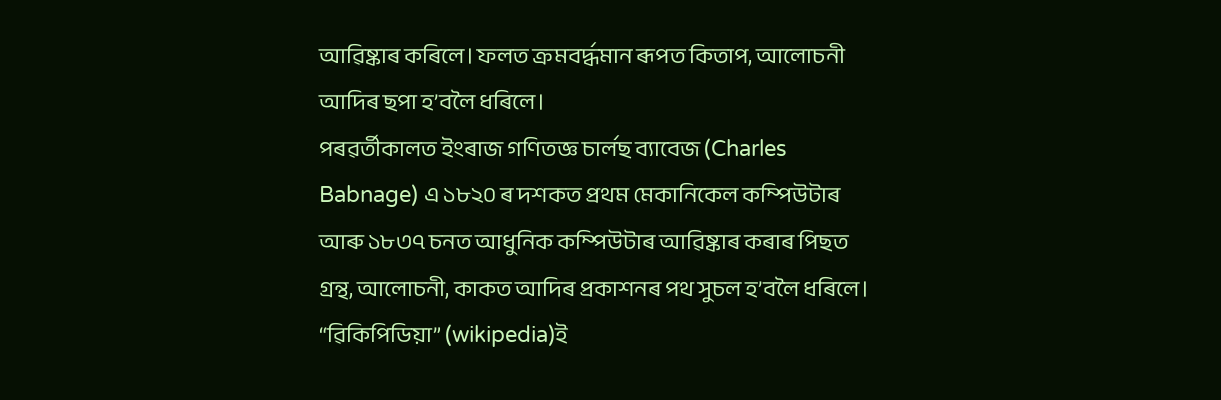আৱিষ্কাৰ কৰিলে। ফলত ক্ৰমবৰ্দ্ধমান ৰূপত কিতাপ, আলোচনী আদিৰ ছপা হ’বলৈ ধৰিলে।
পৰৱৰ্তীকালত ইংৰাজ গণিতজ্ঞ চাৰ্লছ ব্যাবেজ (Charles Babnage) এ ১৮২০ ৰ দশকত প্ৰথম মেকানিকেল কম্পিউটাৰ আৰু ১৮৩৭ চনত আধুনিক কম্পিউটাৰ আৱিষ্কাৰ কৰাৰ পিছত গ্ৰন্থ, আলোচনী, কাকত আদিৰ প্ৰকাশনৰ পথ সুচল হ’বলৈ ধৰিলে।
“ৱিকিপিডিয়া” (wikipedia)ই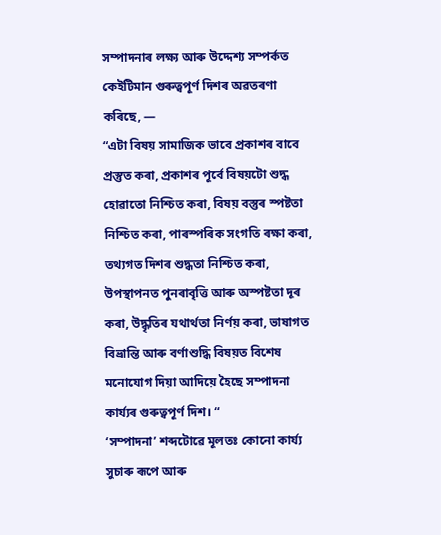সম্পাদনাৰ লক্ষ্য আৰু উদ্দেশ্য সম্পৰ্কত কেইটিমান গুৰুত্বপূৰ্ণ দিশৰ অৱতৰণা কৰিছে, —
“এটা বিষয় সামাজিক ভাবে প্ৰকাশৰ বাবে প্ৰস্তুত কৰা, প্ৰকাশৰ পূৰ্বে বিষয়টো শুদ্ধ হোৱাতো নিশ্চিত কৰা, বিষয় বস্তুৰ স্পষ্টতা নিশ্চিত কৰা, পাৰস্পৰিক সংগতি ৰক্ষা কৰা, তথ্যগত দিশৰ শুদ্ধতা নিশ্চিত কৰা, উপস্থাপনত পুনৰাবৃত্তি আৰু অস্পষ্টতা দূৰ কৰা, উদ্ধৃতিৰ যথাৰ্থতা নিৰ্ণয় কৰা, ভাষাগত বিভ্ৰান্তি আৰু বৰ্ণাশুদ্ধি বিষয়ত বিশেষ মনোযোগ দিয়া আদিয়ে হৈছে সম্পাদনা কাৰ্য্যৰ গুৰুত্বপূৰ্ণ দিশ। “
‘সম্পাদনা’ শব্দটোৱে মূলতঃ কোনো কাৰ্য্য সুচাৰু ৰূপে আৰু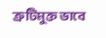ত্ৰুটিমুক্ত ভাবে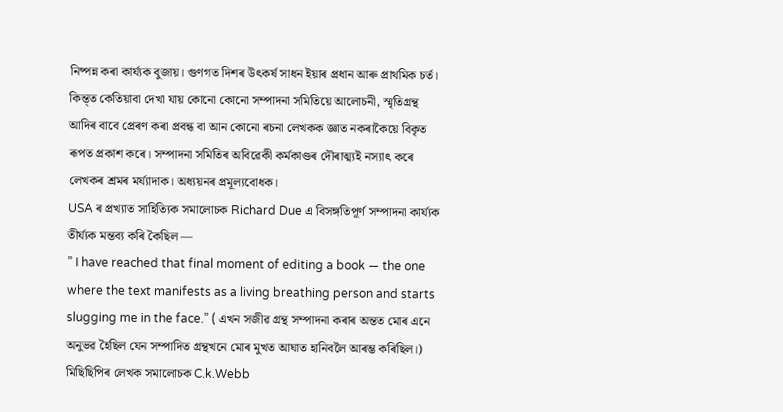নিষ্পন্ন কৰা কাৰ্য্যক বুজায়। গুণগত দিশৰ উৎকৰ্ষ সাধন ইয়াৰ প্ৰধান আৰু প্ৰাথমিক চৰ্ত।
কিন্ত্ত কেতিয়াবা দেখা যায় কোনো কোনো সম্পাদনা সমিতিয়ে আলোচনী, স্মৃতিগ্ৰন্থ আদিৰ বাবে প্ৰেৰণ কৰা প্ৰবন্ধ বা আন কোনো ৰচনা লেখকক জ্ঞাত নকৰাকৈয়ে বিকৃত ৰূপত প্ৰকাশ কৰে। সম্পাদনা সমিতিৰ অবিৱেকী কৰ্মকাণ্ডৰ দৌৰাত্ম্যই নস্যাৎ কৰে লেখকৰ শ্ৰমৰ মৰ্য্যাদাক। অধ্যয়নৰ প্ৰমূল্যবোধক।
USA ৰ প্ৰখ্যাত সাহিত্যিক সমালোচক Richard Due এ বিসঙ্গতিপূৰ্ণ সম্পাদনা কাৰ্য্যক তীৰ্য্যক মন্তব্য কৰি কৈছিল —
” I have reached that final moment of editing a book — the one where the text manifests as a living breathing person and starts slugging me in the face.” ( এখন সজীৱ গ্ৰন্থ সম্পাদনা কৰাৰ অন্তত মোৰ এনে অনুভৱ হৈছিল যেন সম্পাদিত গ্ৰন্থখনে মোৰ মুখত আঘাত হানিবলৈ আৰম্ভ কৰিছিল।)
মিছিছিপিৰ লেখক সমালোচক C.k.Webb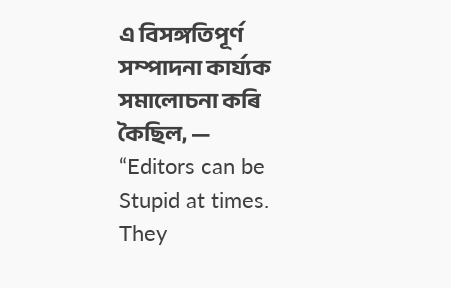এ বিসঙ্গতিপূৰ্ণ সম্পাদনা কাৰ্য্যক সমালোচনা কৰি কৈছিল, —
“Editors can be Stupid at times. They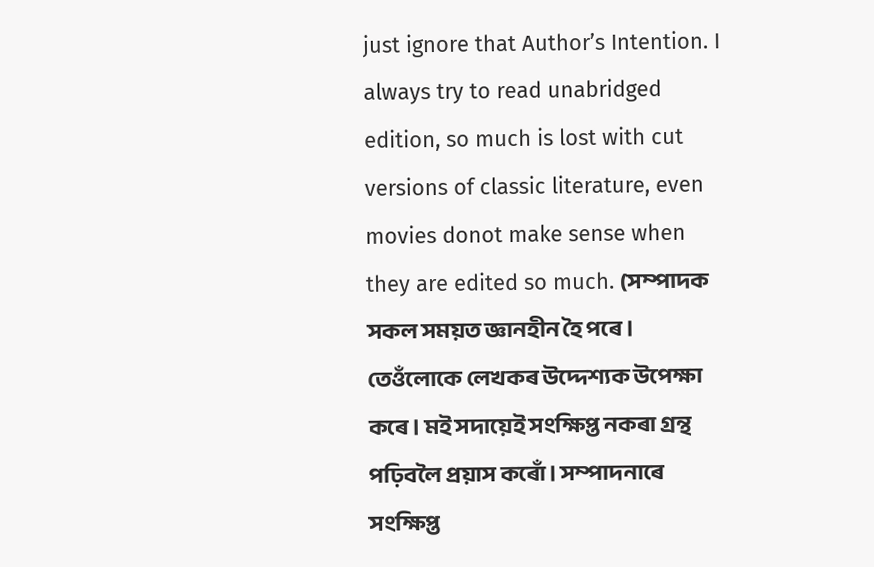just ignore that Author’s Intention. I always try to read unabridged edition, so much is lost with cut versions of classic literature, even movies donot make sense when they are edited so much. (সম্পাদক সকল সময়ত জ্ঞানহীন হৈ পৰে। তেওঁলোকে লেখকৰ উদ্দেশ্যক উপেক্ষা কৰে। মই সদায়েই সংক্ষিপ্ত নকৰা গ্ৰন্থ পঢ়িবলৈ প্ৰয়াস কৰোঁ। সম্পাদনাৰে সংক্ষিপ্ত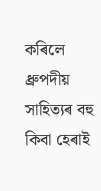কৰিলে ধ্ৰুপদীয় সাহিত্যৰ বহু কিবা হেৰাই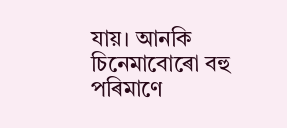যায়। আনকি চিনেমাবোৰো বহু পৰিমাণে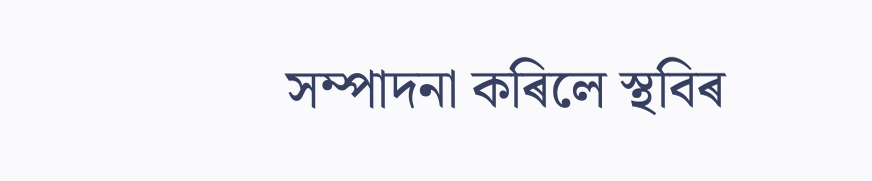সম্পাদনা কৰিলে স্থবিৰ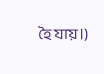হৈ যায়।)